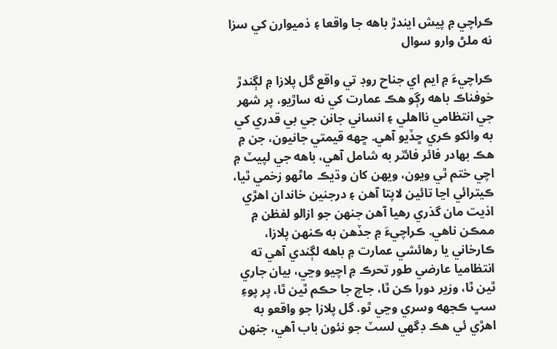ڪراچي ۾ پيش ايندڙ باهه جا واقعا ۽ ذميوارن کي سزا نه ملڻ وارو سوال

ڪراچيءَ ۾ ايم اي جناح روڊ تي واقع گل پلازا ۾ لڳندڙ خوفناڪ باهه رڳو هڪ عمارت کي نه ساڙيو، پر شهر جي انتظامي نااهلي ۽ انساني جانن جي بي قدري کي به وائکو ڪري ڇڏيو آهي. ڇهه قيمتي جانيون، جن ۾ هڪ بهادر فائر فائٽر به شامل آهي، باهه جي لپيٽ ۾ اچي ختم ٿي ويون، ويهن کان وڌيڪ ماڻهو زخمي ٿيا، ڪيترائي اڃا تائين لاپتا آهن ۽ درجنين خاندان اهڙي اذيت مان گذري رهيا آهن جنهن جو ازالو لفظن ۾ ممڪن ناهي. ڪراچيءَ ۾ جڏهن به ڪنهن پلازا، ڪارخاني يا رهائشي عمارت ۾ باهه لڳندي آهي ته انتظاميا عارضي طور تحرڪ ۾ اچيو وڃي، بيان جاري ٿين ٿا، وزير دورا ڪن ٿا، جاچ جا حڪم ٿين ٿا، پر پوءِ سڀ ڪجهه وسري وڃي ٿو. گل پلازا جو واقعو به اهڙي ئي هڪ ڊگهي لسٽ جو نئون باب آهي، جنهن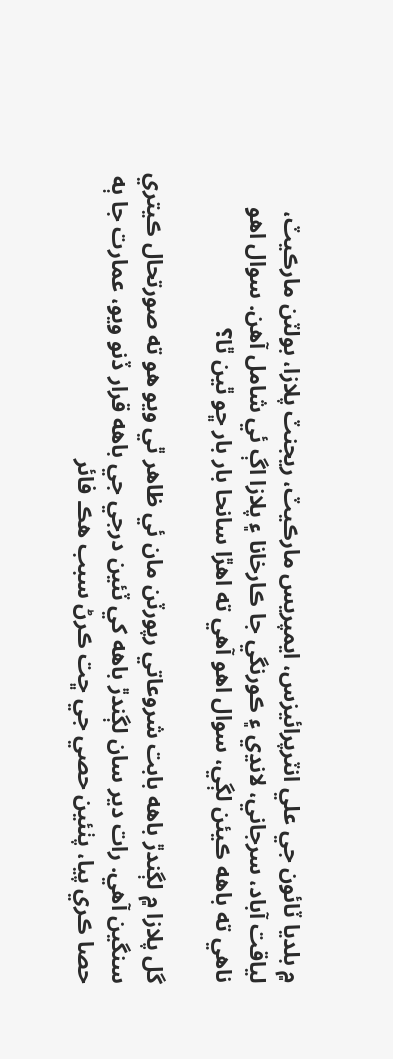۾ بلديا ٽائون جي علي انٽرپرائيزس، ايمپريس مارڪيٽ، ريجنٽ پلازا، بولٽن مارڪيٽ، لياقت آباد، سرجاني، لانڍي ۽ ڪورنگي جا ڪارخانا ۽ پلازا اڳ ئي شامل آهن. سوال اهو ناهي ته باهه ڪيئن لڳي، سوال اهو آهي ته اهڙا سانحا بار بار ڇو ٿين ٿا؟

گل پلازا ۾ لڳندڙ باهه بابت شروعاتي رپورٽن مان ئي ظاهر ٿي ويو هو ته صورتحال ڪيتري سنگين آهي. رات دير سان لڳندڙ باهه کي ٽئين درجي جي باهه قرار ڏنو ويو، عمارت جا ٻه حصا ڪري پيا، پٺئين حصي جي ڇت ڪرڻ سبب هڪ فائر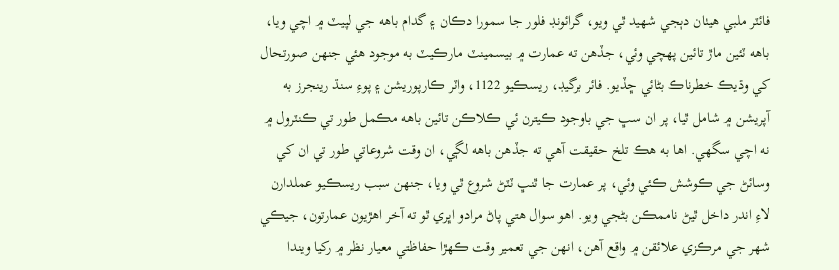فائٽر ملبي هيٺان دٻجي شهيد ٿي ويو، گرائونڊ فلور جا سمورا دڪان ۽ گدام باهه جي لپيٽ ۾ اچي ويا، باهه ٽئين ماڙ تائين پهچي وئي، جڏهن ته عمارت ۾ بيسمينٽ مارڪيٽ به موجود هئي جنهن صورتحال کي وڌيڪ خطرناڪ بڻائي ڇڏيو. فائر برگيڊ، ريسڪيو 1122، واٽر ڪارپوريشن ۽ پوءِ سنڌ رينجرز به آپريشن ۾ شامل ٿيا، پر ان سڀ جي باوجود ڪيترن ئي ڪلاڪن تائين باهه مڪمل طور تي ڪنٽرول ۾ نه اچي سگهي. اها به هڪ تلخ حقيقت آهي ته جڏهن باهه لڳي، ان وقت شروعاتي طور تي ان کي وسائڻ جي ڪوشش ڪئي وئي، پر عمارت جا ٿنڀ ٽٽڻ شروع ٿي ويا، جنهن سبب ريسڪيو عملدارن لاءِ اندر داخل ٿيڻ ناممڪن بڻجي ويو. اهو سوال هتي پاڻ مرادو اڀري ٿو ته آخر اهڙيون عمارتون، جيڪي شهر جي مرڪزي علائقن ۾ واقع آهن، انهن جي تعمير وقت ڪهڙا حفاظتي معيار نظر ۾ رکيا ويندا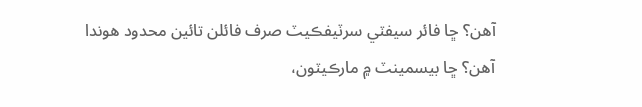آهن؟ ڇا فائر سيفٽي سرٽيفڪيٽ صرف فائلن تائين محدود هوندا آهن؟ ڇا بيسمينٽ ۾ مارڪيٽون،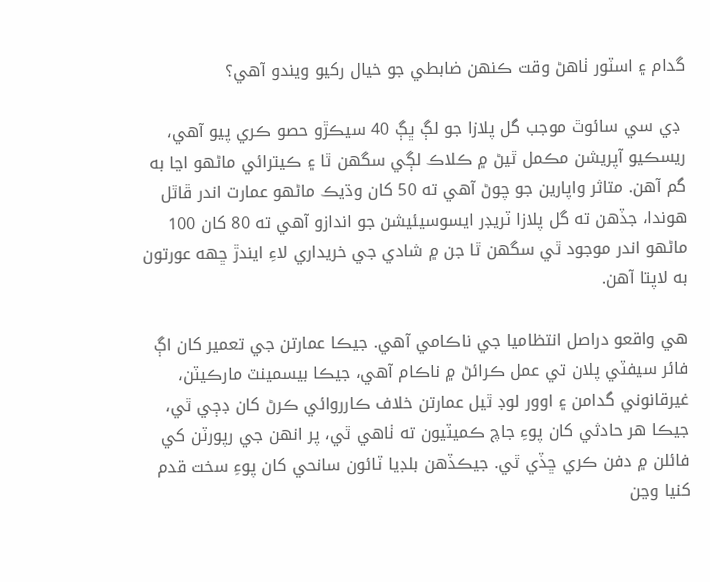گدام ۽ اسٽور ٺاهڻ وقت ڪنهن ضابطي جو خيال رکيو ويندو آهي؟

 ڊي سي سائوٿ موجب گل پلازا جو لڳ ڀڳ 40 سيڪڙو حصو ڪري پيو آهي، ريسڪيو آپريشن مڪمل ٿيڻ ۾ ڪلاڪ لڳي سگهن ٿا ۽ ڪيترائي ماڻهو اڃا به گم آهن. متاثر واپارين جو چوڻ آهي ته 50 کان وڌيڪ ماڻهو عمارت اندر ڦاٿل هوندا، جڏهن ته گل پلازا ٽريڊر ايسوسيئيشن جو اندازو آهي ته 80 کان 100 ماڻهو اندر موجود ٿي سگهن ٿا جن ۾ شادي جي خريداري لاءِ ايندڙ ڇهه عورتون به لاپتا آهن.

هي واقعو دراصل انتظاميا جي ناڪامي آهي. جيڪا عمارتن جي تعمير کان اڳ فائر سيفٽي پلان تي عمل ڪرائڻ ۾ ناڪام آهي، جيڪا بيسمينٽ مارڪيٽن، غيرقانوني گدامن ۽ اوور لوڊ ٿيل عمارتن خلاف ڪارروائي ڪرڻ کان ڊڄي ٿي، جيڪا هر حادثي کان پوءِ جاچ ڪميٽيون ته ٺاهي ٿي، پر انهن جي رپورٽن کي فائلن ۾ دفن ڪري ڇڏي ٿي. جيڪڏهن بلڊيا ٽائون سانحي کان پوءِ سخت قدم کنيا وڃن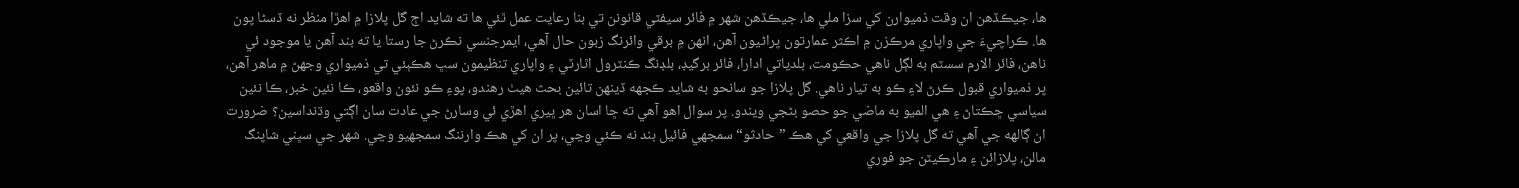ها، جيڪڏهن ان وقت ذميوارن کي سزا ملي ها، جيڪڏهن شهر ۾ فائر سيفٽي قانونن تي بنا رعايت عمل ٿئي ها ته شايد اڄ گل پلازا ۾ اهڙا منظر نه ڏسڻا پون ها. ڪراچيءَ جي واپاري مرڪزن ۾ اڪثر عمارتون پراڻيون آهن، انهن ۾ برقي وائرنگ زبون حال آهي، ايمرجنسي نڪرڻ جا رستا يا ته بند آهن يا موجود ئي ناهن، فائر الارم سسٽم به لڳل ناهي حڪومت، بلدياتي ادارا، فائر برگيڊ، بلڊنگ ڪنٽرول اٿارٽي ۽ واپاري تنظيمون سڀ هڪٻئي تي ذميواري وجهڻ ۾ ماهر آهن، پر ذميواري قبول ڪرڻ لاءِ ڪو به تيار ناهي. گل پلازا جو سانحو به شايد ڪجهه ڏينهن تائين بحث هيٺ رهندو، پوءِ ڪو نئون واقعو، ڪا نئين خبر، ڪا نئين سياسي ڇڪتاڻ ۽ هي الميو به ماضي جو حصو بڻجي ويندو. پر سوال اهو آهي ته ڇا اسان هر ڀيري اهڙي ئي وسارڻ جي عادت سان اڳتي وڌنداسين؟ ضرورت ان ڳالهه جي آهي ته گل پلازا جي واقعي کي هڪ ”حادثو“ سمجهي فائيل بند نه ڪئي وڃي، پر ان کي هڪ وارننگ سمجهيو وڃي. شهر جي سڀني شاپنگ مالن، پلازائن ۽ مارڪيٽن جو فوري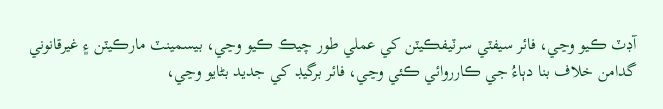آڊٽ ڪيو وڃي، فائر سيفٽي سرٽيفڪيٽن کي عملي طور چيڪ ڪيو وڃي، بيسمينٽ مارڪيٽن ۽ غيرقانوني گدامن خلاف بنا دٻاءُ جي ڪارروائي ڪئي وڃي، فائر برگيڊ کي جديد بڻايو وڃي،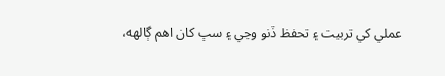عملي کي تربيت ۽ تحفظ ڏنو وڃي ۽ سڀ کان اهم ڳالهه،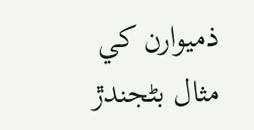ذميوارن کي مثال بڻجندڙ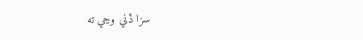سزا ڏني وڃي ته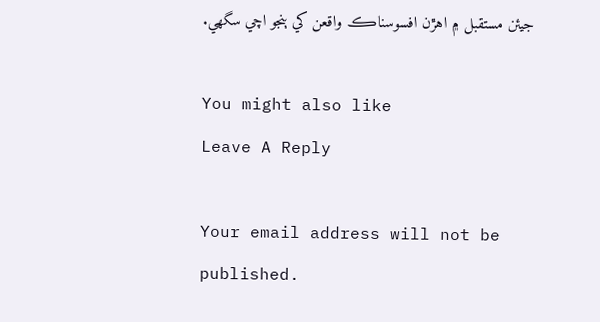جيئن مستقبل ۾ اهڙن افسوسناڪ واقعن کي ٻنجو اچي سگهي.

You might also like
Leave A Reply

Your email address will not be published.